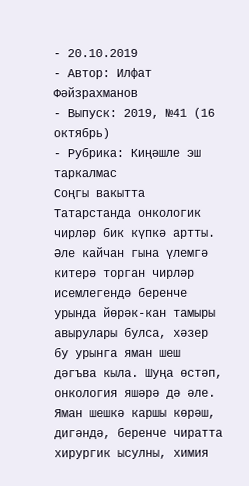- 20.10.2019
- Автор: Илфат Фәйзрахманов
- Выпуск: 2019, №41 (16 октябрь)
- Рубрика: Киңәшле эш таркалмас
Соңгы вакытта Татарстанда онкологик чирләр бик күпкә артты. Әле кайчан гына үлемгә китерә торган чирләр исемлегендә беренче урында йөрәк-кан тамыры авырулары булса, хәзер бу урынга яман шеш дәгъва кыла. Шуңа өстәп, онкология яшәрә дә әле.
Яман шешкә каршы көрәш, дигәндә, беренче чиратта хирургик ысулны, химия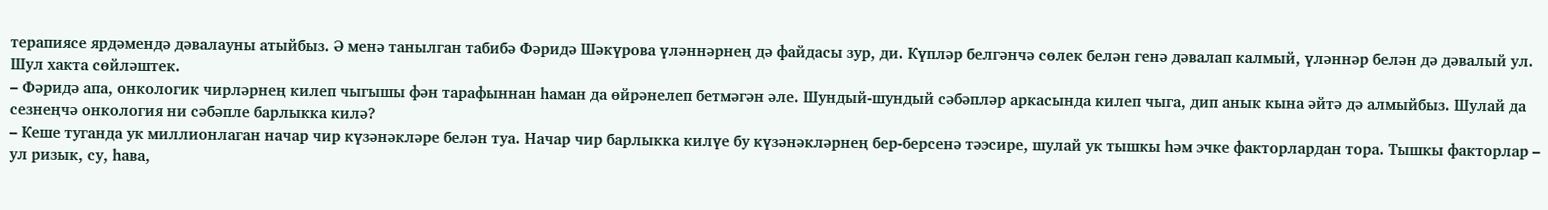терапиясе ярдәмендә дәвалауны атыйбыз. Ә менә танылган табибә Фәридә Шәкүрова үләннәрнең дә файдасы зур, ди. Күпләр белгәнчә сөлек белән генә дәвалап калмый, үләннәр белән дә дәвалый ул. Шул хакта сөйләштек.
– Фәридә апа, онкологик чирләрнең килеп чыгышы фән тарафыннан һаман да өйрәнелеп бетмәгән әле. Шундый-шундый сәбәпләр аркасында килеп чыга, дип анык кына әйтә дә алмыйбыз. Шулай да сезнеңчә онкология ни сәбәпле барлыкка килә?
– Кеше туганда ук миллионлаган начар чир күзәнәкләре белән туа. Начар чир барлыкка килүе бу күзәнәкләрнең бер-берсенә тәэсире, шулай ук тышкы һәм эчке факторлардан тора. Тышкы факторлар – ул ризык, су, һава,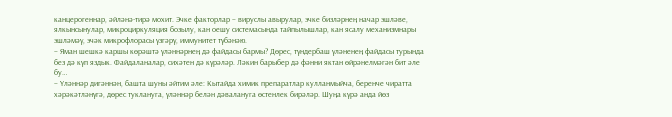канцерогеннар, әйләнә-тирә мохит. Эчке факторлар – вируслы авырулар, эчке бизләрнең начар эшләве, ялкынсынулар, микроциркуляция бозылу, кан оешу системасында тайпылышлар, кан ясалу механизмнары эшләмәү, эчәк микрофлорасы үзгәрү, иммунитет түбәнәю.
– Яман шешкә каршы көрәштә үләннәрнең дә файдасы бармы? Дөрес, түндербаш үләненең файдасы турында без дә күп яздык. Файдаланалар, сихәтен дә күрәләр. Ләкин барыбер дә фәнни яктан өйрәнелмәгән бит әле бу…
– Үләннәр дигәннән, башта шуны әйтим әле: Кытайда химик препаратлар кулланмыйча, беренче чиратта хәрәкәтләнүгә, дөрес туклануга, үләннәр белән дәвалануга өстенлек бирәләр. Шуңа күрә анда йөз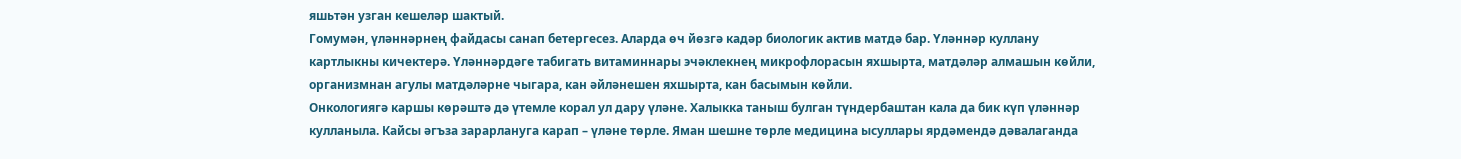яшьтән узган кешеләр шактый.
Гомумән, үләннәрнең файдасы санап бетергесез. Аларда өч йөзгә кадәр биологик актив матдә бар. Үләннәр куллану картлыкны кичектерә. Үләннәрдәге табигать витаминнары эчәклекнең микрофлорасын яхшырта, матдәләр алмашын көйли, организмнан агулы матдәләрне чыгара, кан әйләнешен яхшырта, кан басымын көйли.
Онкологиягә каршы көрәштә дә үтемле корал ул дару үләне. Халыкка таныш булган түндербаштан кала да бик күп үләннәр кулланыла. Кайсы әгъза зарарлануга карап – үләне төрле. Яман шешне төрле медицина ысуллары ярдәмендә дәвалаганда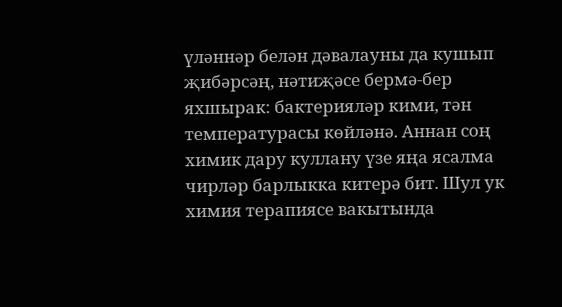үләннәр белән дәвалауны да кушып җибәрсәң, нәтиҗәсе бермә-бер яхшырак: бактерияләр кими, тән температурасы көйләнә. Аннан соң химик дару куллану үзе яңа ясалма чирләр барлыкка китерә бит. Шул ук химия терапиясе вакытында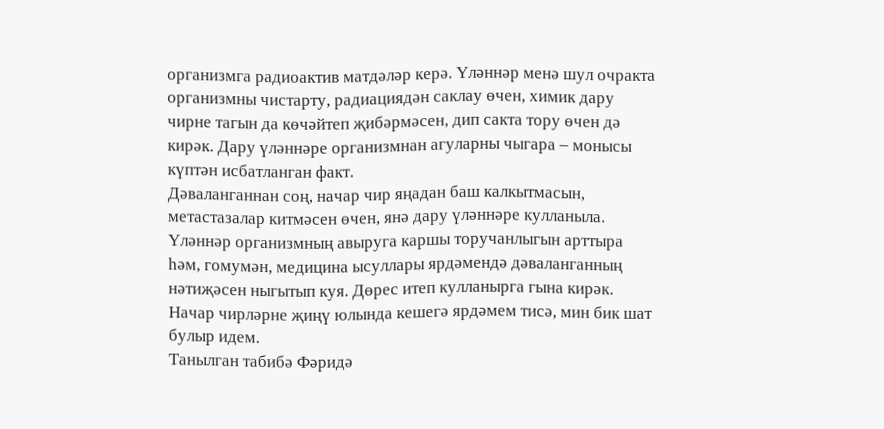организмга радиоактив матдәләр керә. Үләннәр менә шул очракта организмны чистарту, радиациядән саклау өчен, химик дару чирне тагын да көчәйтеп җибәрмәсен, дип сакта тору өчен дә кирәк. Дару үләннәре организмнан агуларны чыгара – монысы күптән исбатланган факт.
Дәваланганнан соң, начар чир яңадан баш калкытмасын, метастазалар китмәсен өчен, янә дару үләннәре кулланыла. Үләннәр организмның авыруга каршы торучанлыгын арттыра һәм, гомумән, медицина ысуллары ярдәмендә дәваланганның нәтиҗәсен ныгытып куя. Дөрес итеп кулланырга гына кирәк.
Начар чирләрне җиңү юлында кешегә ярдәмем тисә, мин бик шат булыр идем.
Танылган табибә Фәридә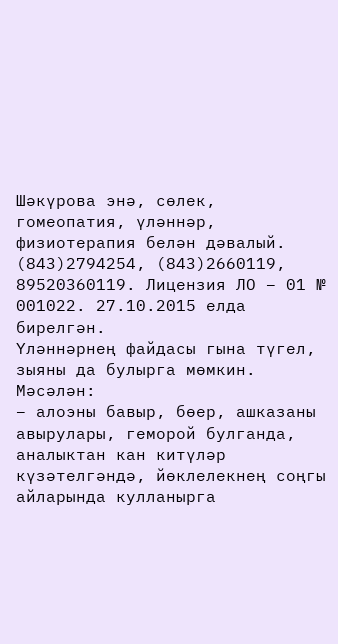Шәкүрова энә, сөлек, гомеопатия, үләннәр, физиотерапия белән дәвалый. (843)2794254, (843)2660119, 89520360119. Лицензия ЛО – 01 № 001022. 27.10.2015 елда бирелгән.
Үләннәрнең файдасы гына түгел, зыяны да булырга мөмкин.
Мәсәлән:
– алоэны бавыр, бөер, ашказаны авырулары, геморой булганда, аналыктан кан китүләр күзәтелгәндә, йөклелекнең соңгы айларында кулланырга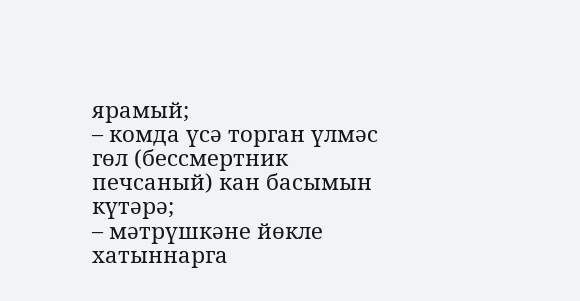ярамый;
– комда үсә торган үлмәс гөл (бессмертник печсаный) кан басымын күтәрә;
– мәтрүшкәне йөкле хатыннарга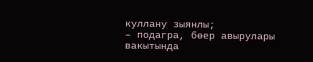куллану зыянлы;
– подагра, бөер авырулары вакытында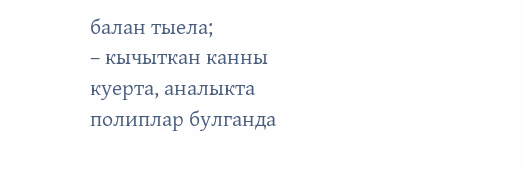балан тыела;
– кычыткан канны куерта, аналыкта полиплар булганда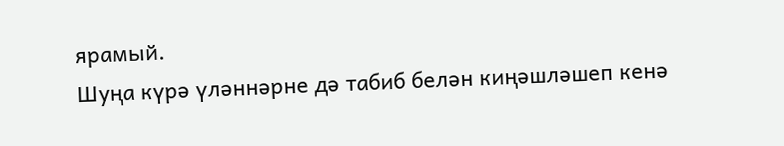ярамый.
Шуңа күрә үләннәрне дә табиб белән киңәшләшеп кенә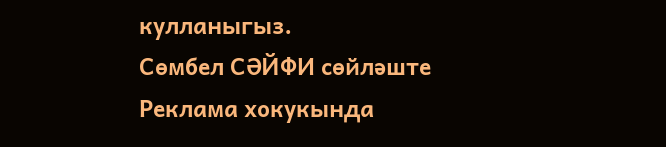кулланыгыз.
Сөмбел СӘЙФИ сөйләште
Реклама хокукында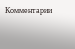Комментарии